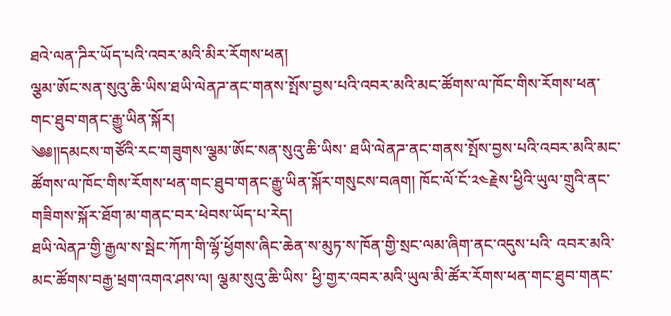ཐའེ་ལན་ཌིར་ཡོད་པའི་འབར་མའི་མིར་རོགས་ཕན།
ལྕམ་ཨོང་སན་སུའུ་ཆི་ཡིས་ཐཡི་ལེནཌ་ནང་གནས་སྤོས་བྱས་པའི་འབར་མའི་མང་ཚོགས་ལ་ཁོང་གིས་རོགས་ཕན་གང་ཐུབ་གནང་རྒྱུ་ཡིན་སྐོར།
༄༅༎དམངས་གཙོའི་རང་གཟུགས་ལྕམ་ཨོང་སན་སུའུ་ཆི་ཡིས་ ཐཡི་ལེནཌ་ནང་གནས་སྤོས་བྱས་པའི་འབར་མའི་མང་ཚོགས་ལ་ཁོང་གིས་རོགས་ཕན་གང་ཐུབ་གནང་རྒྱུ་ཡིན་སྐོར་གསུངས་བཞག། ཁོང་ལོ་ངོ་༢༤རྗེས་ཕྱིའི་ཡུལ་གྲུའི་ནང་གཟིགས་སྐོར་ཐོག་མ་གནང་བར་ཕེབས་ཡོད་པ་རེད།
ཐཡི་ལེནཌ་གྱི་རྒྱལ་ས་སྦེང་ཀོཀ་གི་ལྷོ་ཕྱོགས་ཞིང་ཆེན་ས་མུཏ་ས་ཁོན་གྱི་སྲང་ལམ་ཞིག་ནང་འདུས་པའི་ འབར་མའི་མང་ཚོགས་བརྒྱ་ཕྲག་འགའ་ཤས་ལ། ལྕམ་སུའུ་ཆི་ཡིས་ ཕྱི་གྱར་འབར་མའི་ཡུལ་མི་ཚོར་རོགས་ཕན་གང་ཐུབ་གནང་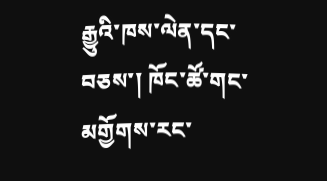རྒྱུའི་ཁས་ལེན་དང་བཅས་། ཁོང་ཚོ་གང་མགྱོགས་རང་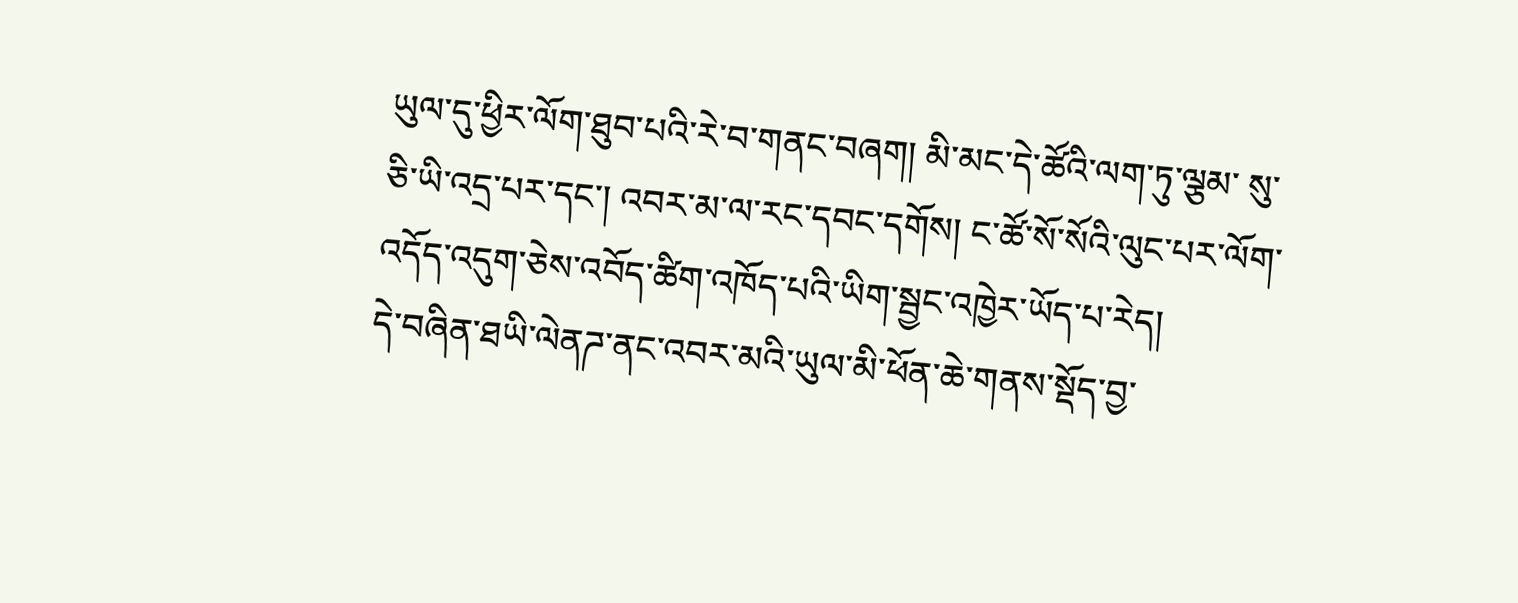ཡུལ་དུ་ཕྱིར་ལོག་ཐུབ་པའི་རེ་བ་གནང་བཞག། མི་མང་དེ་ཚོའི་ལག་ཏུ་ལྕམ་ སུ་ཅི་ཡི་འདྲ་པར་དང་། འབར་མ་ལ་རང་དབང་དགོས། ང་ཚོ་སོ་སོའི་ལུང་པར་ལོག་འདོད་འདུག་ཅེས་འབོད་ཚིག་འཁོད་པའི་ཡིག་སྦྱང་འཁྱེར་ཡོད་པ་རེད།
དེ་བཞིན་ཐཡི་ལེནཌ་ནང་འབར་མའི་ཡུལ་མི་ཕོན་ཆེ་གནས་སྡོད་བྱ་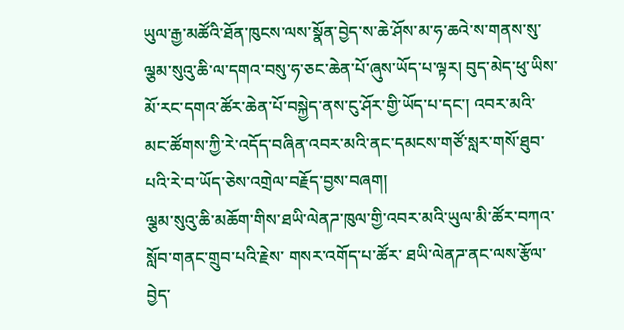ཡུལ་རྒྱ་མཚོའི་ཐོན་ཁུངས་ལས་སྣོན་བྱེད་ས་ཆེ་ཤོས་མ་ཧ་ཆའེ་ས་གནས་སུ་ལྕམ་སུའུ་ཆི་ལ་དགའ་བསུ་ཧ་ཅང་ཆེན་པོ་ཞུས་ཡོད་པ་ལྟར། བུད་མེད་ཕུ་ཡིས་མོ་རང་དགའ་ཚོར་ཆེན་པོ་བསྐྱེད་ནས་ངུ་ཤོར་གྱི་ཡོད་པ་དང་། འབར་མའི་མང་ཚོགས་ཀྱི་རེ་འདོད་བཞིན་འབར་མའི་ནང་དམངས་གཙོ་སླར་གསོ་ཐུབ་པའི་རེ་བ་ཡོད་ཅེས་འགྲེལ་བརྗོད་བྱས་བཞག།
ལྕམ་སུའུ་ཆི་མཆོག་གིས་ཐཡི་ལེནཌ་ཁུལ་གྱི་འབར་མའི་ཡུལ་མི་ཚོར་བཀའ་སློབ་གནང་གྲུབ་པའི་རྗེས་ གསར་འགོད་པ་ཚོར་ ཐཡི་ལེནཌ་ནང་ལས་རྩོལ་བྱེད་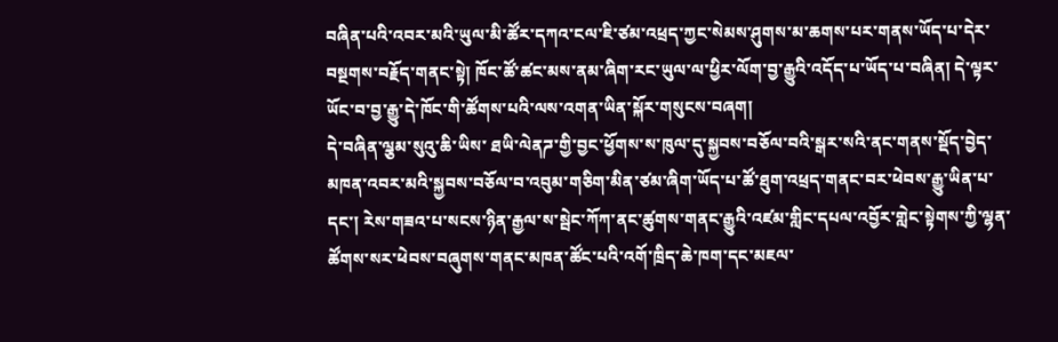བཞིན་པའི་འབར་མའི་ཡུལ་མི་ཚོར་དཀའ་ངལ་ཇི་ཙམ་འཕྲད་ཀྱང་སེམས་ཤུགས་མ་ཆགས་པར་གནས་ཡོད་པ་དེར་བསྔགས་བརྗོད་གནང་སྟེ། ཁོང་ཚོ་ཚང་མས་ནམ་ཞིག་རང་ཡུལ་ལ་ཕྱིར་ལོག་བྱ་རྒྱུའི་འདོད་པ་ཡོད་པ་བཞིན། དེ་ལྟར་ཡོང་བ་བྱ་རྒྱུ་དེ་ཁོང་གི་ཚོགས་པའི་ལས་འགན་ཡིན་སྐོར་གསུངས་བཞག།
དེ་བཞིན་ལྕམ་སུའུ་ཆི་ཡིས་ ཐཡི་ལེནཌ་གྱི་བྱང་ཕྱོགས་ས་ཁུལ་དུ་སྐྱབས་བཅོལ་བའི་སྒར་སའི་ནང་གནས་སྡོད་བྱེད་མཁན་འབར་མའི་སྐྱབས་བཅོལ་བ་འབུམ་གཅིག་མིན་ཙམ་ཞིག་ཡོད་པ་ཚོ་ཐུག་འཕྲད་གནང་བར་ཕེབས་རྒྱུ་ཡིན་པ་དང་། རེས་གཟའ་པ་སངས་ཉིན་རྒྱལ་ས་སྦེང་ཀོཀ་ནང་ཚུགས་གནང་རྒྱུའི་འཛམ་གླིང་དཔལ་འབྱོར་གླེང་སྟེགས་ཀྱི་ལྷན་ཚོགས་སར་ཕེབས་བཞུགས་གནང་མཁན་ཚོང་པའི་འགོ་ཁྲིད་ཆེ་ཁག་དང་མཇལ་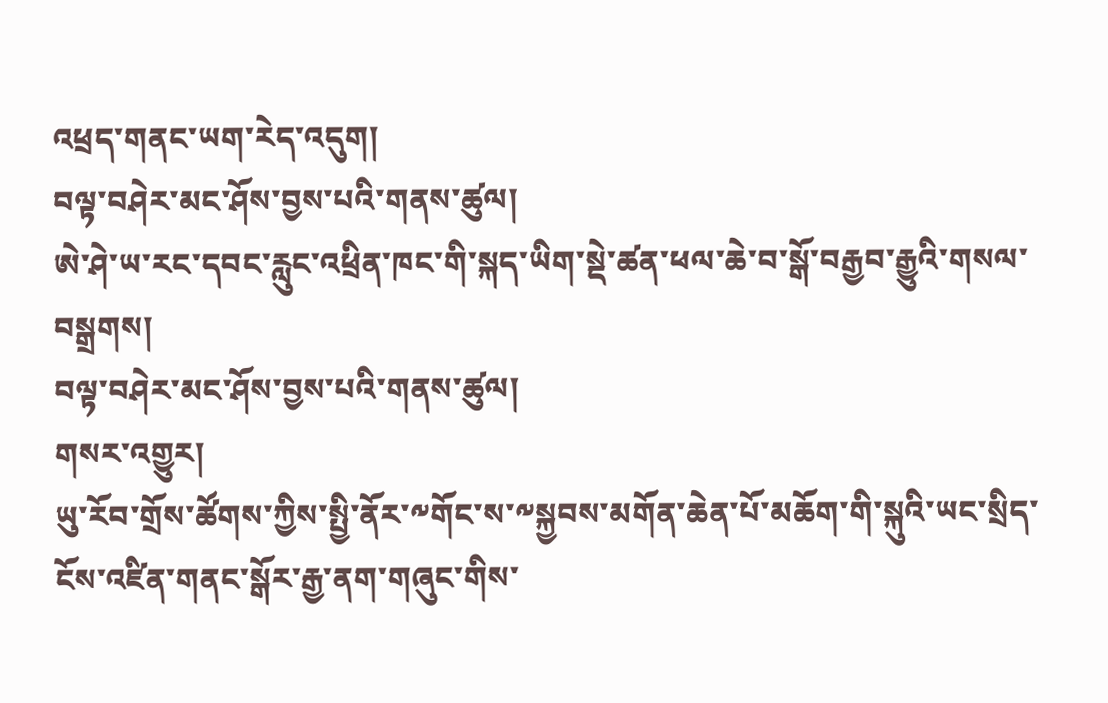འཕྲད་གནང་ཡག་རེད་འདུག།
བལྟ་བཤེར་མང་ཤོས་བྱས་པའི་གནས་ཚུལ།
ཨེ་ཤེ་ཡ་རང་དབང་རླུང་འཕྲིན་ཁང་གི་སྐད་ཡིག་སྡེ་ཚན་ཕལ་ཆེ་བ་སྒོ་བརྒྱབ་རྒྱུའི་གསལ་བསྒྲགས།
བལྟ་བཤེར་མང་ཤོས་བྱས་པའི་གནས་ཚུལ།
གསར་འགྱུར།
ཡུ་རོབ་གྲོས་ཚོགས་ཀྱིས་སྤྱི་ནོར་༸གོང་ས་༸སྐྱབས་མགོན་ཆེན་པོ་མཆོག་གི་སྐུའི་ཡང་སྲིད་ངོས་འཛིན་གནང་སྒོར་རྒྱ་ནག་གཞུང་གིས་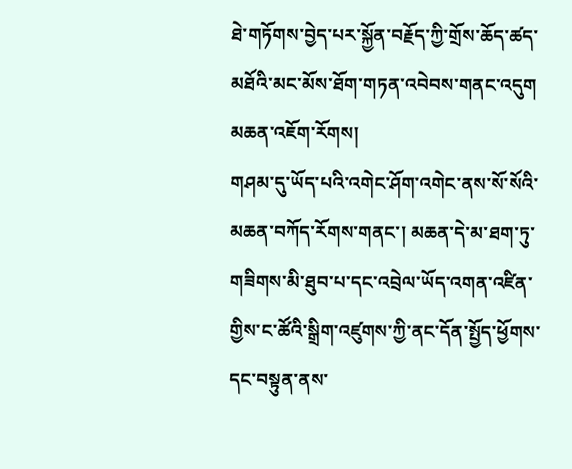ཐེ་གཏོགས་བྱེད་པར་སྐྱོན་བརྗོད་ཀྱི་གྲོས་ཆོད་ཚད་མཐོའི་མང་མོས་ཐོག་གཏན་འབེབས་གནང་འདུག
མཆན་འཇོག་རོགས།
གཤམ་དུ་ཡོད་པའི་འགེང་ཤོག་འགེང་ནས་སོ་སོའི་མཆན་བཀོད་རོགས་གནང་། མཆན་དེ་མ་ཐག་ཏུ་གཟིགས་མི་ཐུབ་པ་དང་འབྲེལ་ཡོད་འགན་འཛིན་གྱིས་ང་ཚོའི་སྒྲིག་འཛུགས་ཀྱི་ནང་དོན་སྤྱོད་ཕྱོགས་དང་བསྟུན་ནས་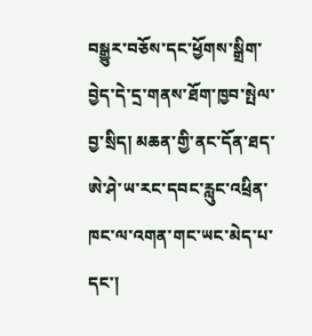བསྒྱུར་བཅོས་དང་ཕྱོགས་སྒྲིག་བྱེད་དེ་དྲ་གནས་ཐོག་ཁྱབ་སྤེལ་བྱ་སྲིད། མཆན་གྱི་ནང་དོན་ཐད་ཨེ་ཤེ་ཡ་རང་དབང་རླུང་འཕྲིན་ཁང་ལ་འགན་གང་ཡང་མེད་པ་དང་།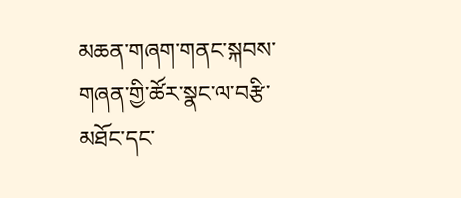མཆན་གཞག་གནང་སྐབས་གཞན་གྱི་ཚོར་སྣང་ལ་བརྩི་མཐོང་དང་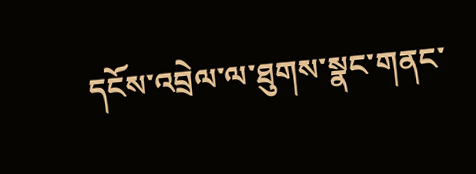དངོས་འབྲེལ་ལ་ཐུགས་སྣང་གནང་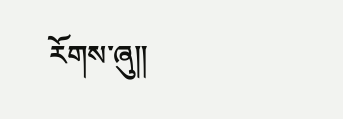རོགས་ཞུ༎